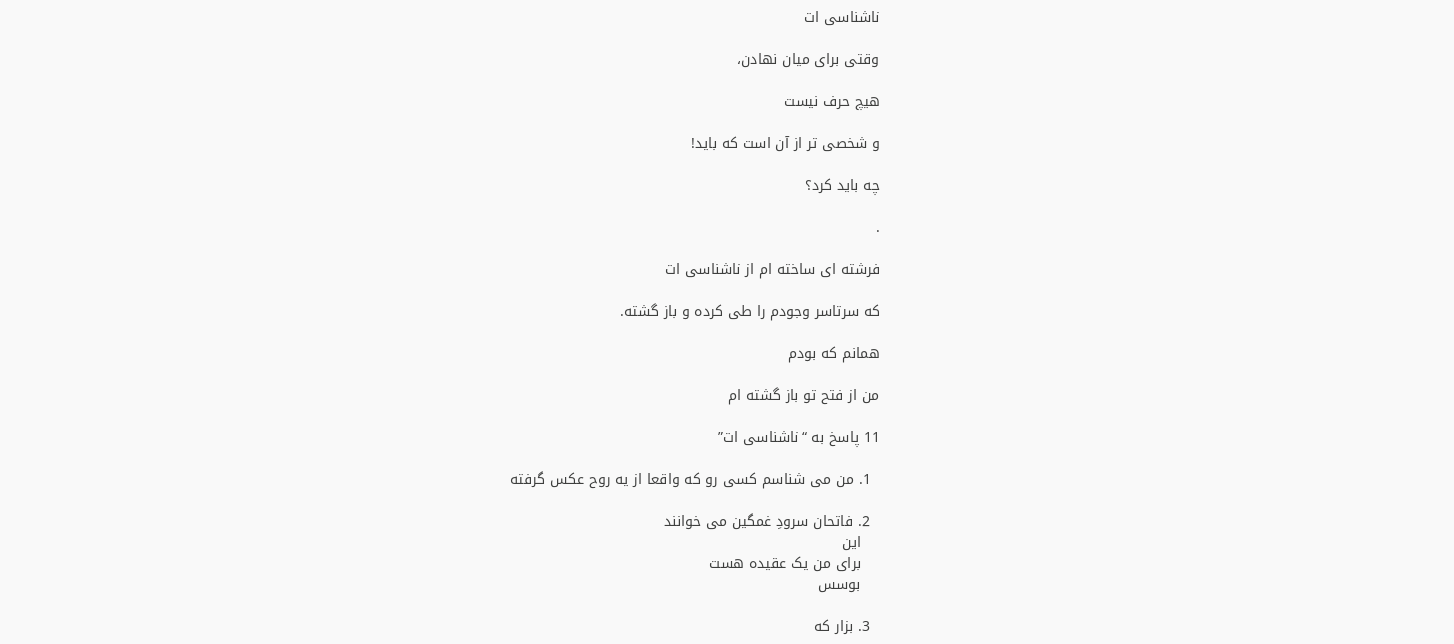ناشناسی ات

وقتی برای میان نهادن،

هیچ حرف نیست

و شخصی تر از آن است که باید!

چه باید کرد؟

.

فرشته ای ساخته ام از ناشناسی ات

که سرتاسر وجودم را طی کرده و باز گشته.

همانم که بودم

من از فتح تو باز گشته ام

11 پاسخ به “ناشناسی ات”

  1. من می شناسم کسی رو که واقعا از یه روح عکس گرفته

  2. فاتحان سرودِ غمگین می خوانند
    این
    برای من یک عقیده هست
    بوسس

  3. بزار که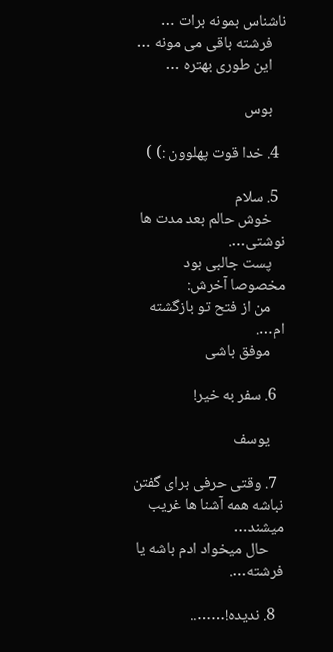ناشناس بمونه برات …
    فرشته باقی می مونه …
    این طوری بهتره …

    بوس

  4. خدا قوت پهلوون :) )

  5. سلام
    خوش حالم بعد مدت ها نوشتی….
    پست جالبی بود مخصوصا آخرش:
    من از فتح تو بازگشته ام….
    موفق باشی

  6. سفر به خير!

    يوسف

  7. وقتی حرفی برای گفتن نباشه همه آشنا ها غریب میشند…
    حال میخواد ادم باشه یا فرشته….

  8. ندیده!……..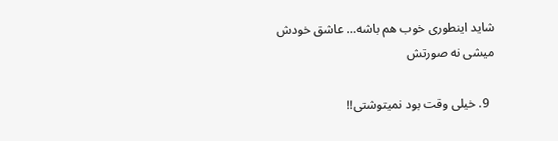شاید اینطوری خوب هم باشه… عاشق خودش میشی نه صورتش

  9. خیلی وقت بود نمیتوشتی!!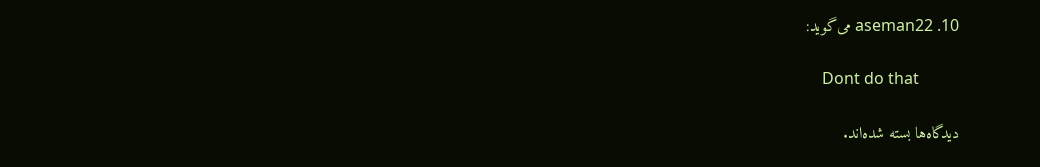10. aseman22 می‌گوید:

    Dont do that

دیدگاه‌ها بسته شده‌اند.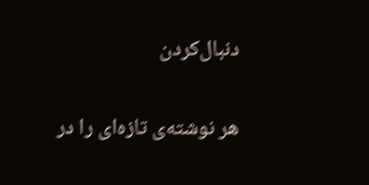دنبال‌کردن

هر نوشته‌ی تازه‌ای را در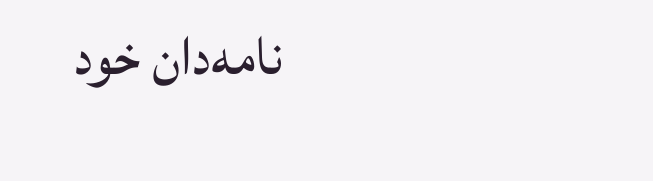نامه‌دان خود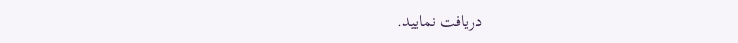دریافت نمایید.